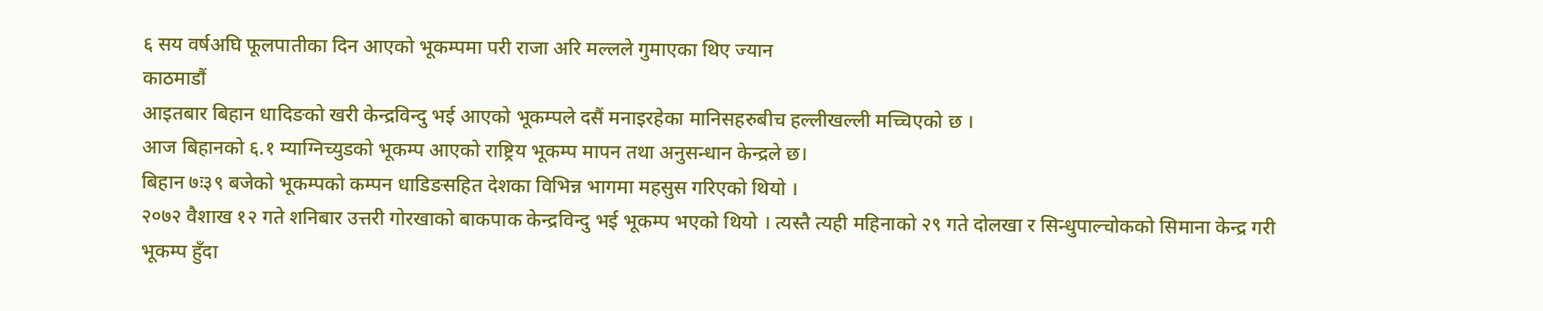६ सय वर्षअघि फूलपातीका दिन आएको भूकम्पमा परी राजा अरि मल्लले गुमाएका थिए ज्यान
काठमाडौं
आइतबार बिहान धादिङको खरी केन्द्रविन्दु भई आएको भूकम्पले दसैं मनाइरहेका मानिसहरुबीच हल्लीखल्ली मच्चिएको छ ।
आज बिहानको ६.१ म्याग्निच्युडको भूकम्प आएको राष्ट्रिय भूकम्प मापन तथा अनुसन्धान केन्द्रले छ।
बिहान ७ः३९ बजेको भूकम्पको कम्पन धाडिङसहित देशका विभिन्न भागमा महसुस गरिएको थियो ।
२०७२ वैशाख १२ गते शनिबार उत्तरी गोरखाको बाकपाक केन्द्रविन्दु भई भूकम्प भएको थियो । त्यस्तै त्यही महिनाको २९ गते दोलखा र सिन्धुपाल्चोकको सिमाना केन्द्र गरी भूकम्प हुँदा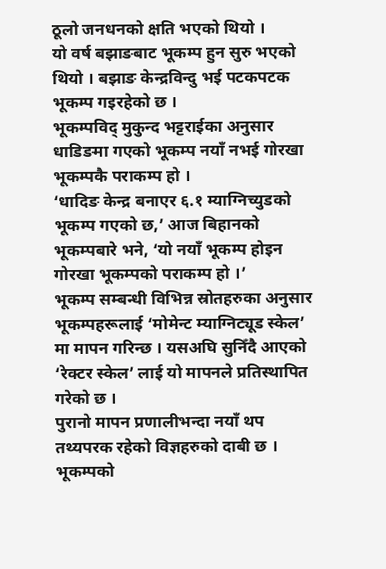ठूलो जनधनको क्षति भएको थियो ।
यो वर्ष बझाङबाट भूकम्प हुन सुरु भएको थियो । बझाङ केन्द्रविन्दु भई पटकपटक भूकम्प गइरहेको छ ।
भूकम्पविद् मुकुन्द भट्टराईका अनुसार धाडिङमा गएको भूकम्प नयाँ नभई गोरखा भूकम्पकै पराकम्प हो ।
‘धादिङ केन्द्र बनाएर ६.१ म्याग्निच्युडको भूकम्प गएको छ,’ आज बिहानको भूकम्पबारे भने, ‘यो नयाँ भूकम्प होइन गोरखा भूकम्पको पराकम्प हो ।’
भूकम्प सम्बन्धी विभिन्न स्रोतहरुका अनुसार भूकम्पहरूलाई ‘मोमेन्ट म्याग्निट्यूड स्केल’ मा मापन गरिन्छ । यसअघि सुनिँदै आएको ‘रेक्टर स्केल’ लाई यो मापनले प्रतिस्थापित गरेको छ ।
पुरानो मापन प्रणालीभन्दा नयाँ थप तथ्यपरक रहेको विज्ञहरुको दाबी छ ।
भूकम्पको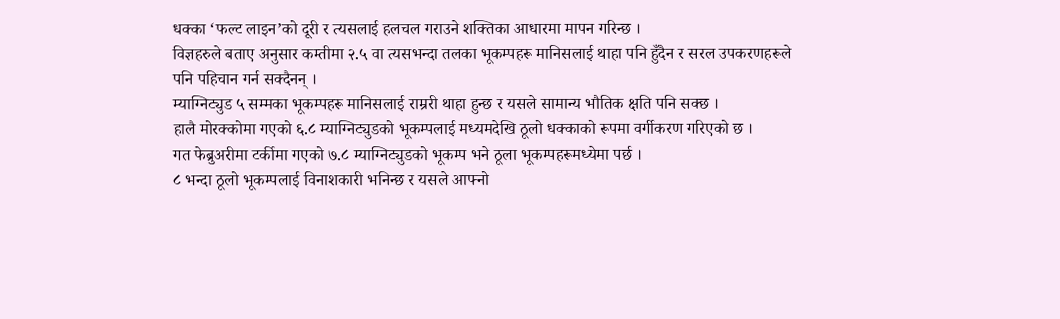धक्का ‘फल्ट लाइन’को दूरी र त्यसलाई हलचल गराउने शक्तिका आधारमा मापन गरिन्छ ।
विज्ञहरुले बताए अनुसार कम्तीमा २.५ वा त्यसभन्दा तलका भूकम्पहरू मानिसलाई थाहा पनि हुँदैन र सरल उपकरणहरूले पनि पहिचान गर्न सक्दैनन् ।
म्याग्निट्युड ५ सम्मका भूकम्पहरू मानिसलाई राम्ररी थाहा हुन्छ र यसले सामान्य भौतिक क्षति पनि सक्छ ।
हालै मोरक्कोमा गएको ६.८ म्याग्निट्युडको भूकम्पलाई मध्यमदेखि ठूलो धक्काको रूपमा वर्गीकरण गरिएको छ ।
गत फेब्रुअरीमा टर्कीमा गएको ७.८ म्याग्निट्युडको भूकम्प भने ठूला भूकम्पहरूमध्येमा पर्छ ।
८ भन्दा ठूलो भूकम्पलाई विनाशकारी भनिन्छ र यसले आफ्नो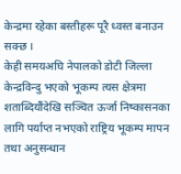केन्द्रमा रहेका बस्तीहरू पूरै ध्वस्त बनाउन सक्छ ।
केही समयअघि नेपालको डोटी जिल्ला केन्द्रविन्दु भएको भूकम्प त्यस क्षेत्रमा शताब्दियौंदेखि सञ्चित ऊर्जा निष्कासनका लागि पर्याप्त नभएको राष्ट्रिय भूकम्प मापन तथा अनुसन्धान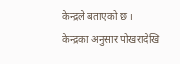केन्द्रले बताएको छ ।
केन्द्रका अनुसार पोखरादेखि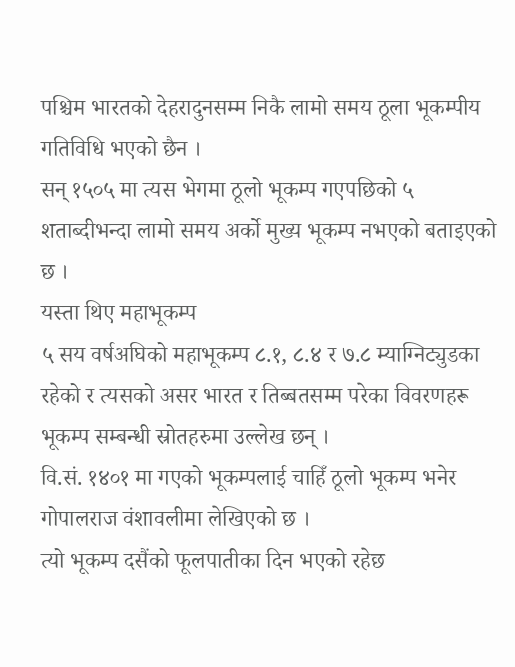पश्चिम भारतको देहरादुनसम्म निकै लामो समय ठूला भूकम्पीय गतिविधि भएको छैन ।
सन् १५०५ मा त्यस भेगमा ठूलो भूकम्प गएपछिको ५ शताब्दीभन्दा लामो समय अर्को मुख्य भूकम्प नभएको बताइएको छ ।
यस्ता थिए महाभूकम्प
५ सय वर्षअघिको महाभूकम्प ८.१, ८.४ र ७.८ म्याग्निट्युडका रहेको र त्यसको असर भारत र तिब्बतसम्म परेका विवरणहरू भूकम्प सम्बन्धी स्रोतहरुमा उल्लेख छन् ।
वि.सं. १४०१ मा गएको भूकम्पलाई चाहिँ ठूलो भूकम्प भनेर गोपालराज वंशावलीमा लेखिएको छ ।
त्यो भूकम्प दसैंको फूलपातीका दिन भएको रहेछ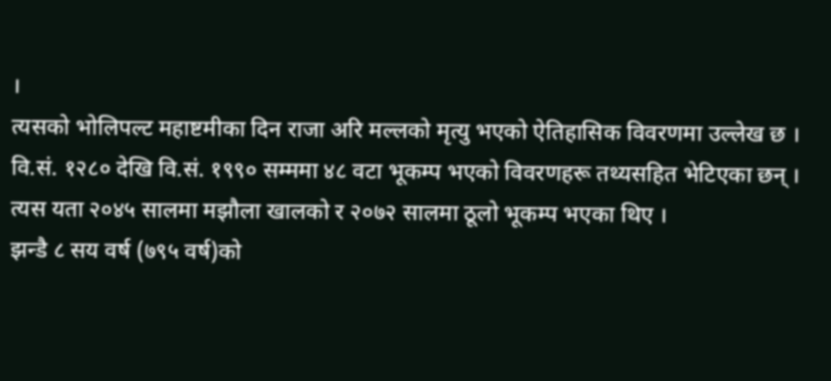।
त्यसको भोलिपल्ट महाष्टमीका दिन राजा अरि मल्लको मृत्यु भएको ऐतिहासिक विवरणमा उल्लेख छ ।
वि.सं. १२८० देखि वि.सं. १९९० सम्ममा ४८ वटा भूकम्प भएको विवरणहरू तथ्यसहित भेटिएका छन् ।
त्यस यता २०४५ सालमा मझौला खालको र २०७२ सालमा ठूलो भूकम्प भएका थिए ।
झन्डै ८ सय वर्ष (७९५ वर्ष)को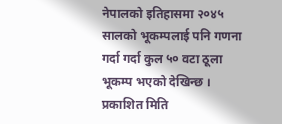नेपालको इतिहासमा २०४५ सालको भूकम्पलाई पनि गणना गर्दा गर्दा कुल ५० वटा ठूला भूकम्प भएको देखिन्छ ।
प्रकाशित मिति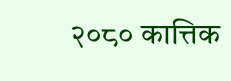२०८० कात्तिक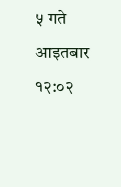५ गते आइतबार १२:०२